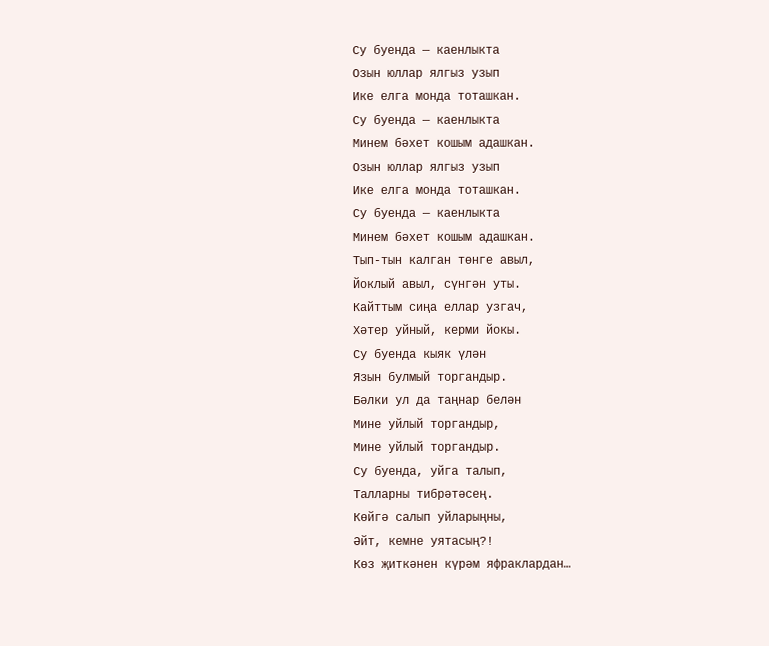Су буенда — каенлыкта
Озын юллар ялгыз узып
Ике елга монда тоташкан.
Су буенда — каенлыкта
Минем бәхет кошым адашкан.
Озын юллар ялгыз узып
Ике елга монда тоташкан.
Су буенда — каенлыкта
Минем бәхет кошым адашкан.
Тып-тын калган төнге авыл,
Йоклый авыл, сүнгән уты.
Кайттым сиңа еллар узгач,
Хәтер уйный, керми йокы.
Су буенда кыяк үлән
Язын булмый торгандыр.
Бәлки ул да таңнар белән
Мине уйлый торгандыр,
Мине уйлый торгандыр.
Су буенда, уйга талып,
Талларны тибрәтәсең.
Көйгә салып уйларыңны,
Әйт, кемне уятасың?!
Көз җиткәнен күрәм яфраклардан…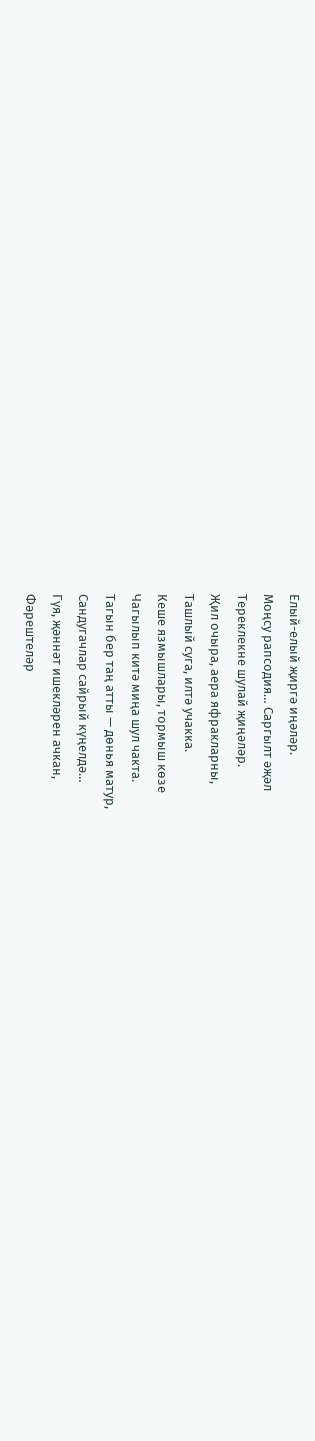Елый-елый җиргә иңәләр.
Моңсу рапсодия… Саргылт әҗәл
Тереклекне шулай җиңәләр.
Җил очыра, аера яфракларны,
Ташлый суга, илтә учакка.
Кеше язмышлары, тормыш көзе
Чагылып китә миңа шул чакта.
Тагын бер таң атты — дөнья матур,
Сандугачлар сайрый күңелдә…
Гүя, җәннәт ишекләрен ачкан,
Фәрештеләр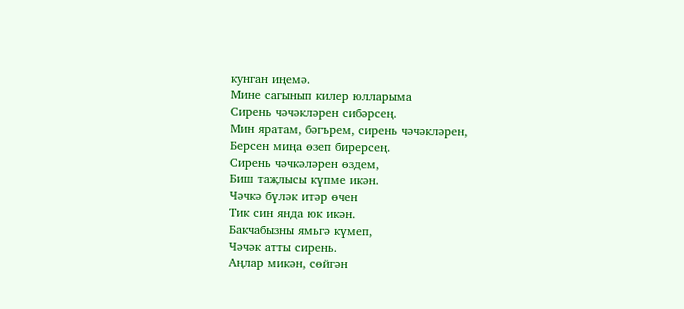кунган иңемә.
Мине сагынып килер юлларыма
Сирень чәчәкләрен сибәрсең.
Мин яратам, бәгърем, сирень чәчәкләрен,
Берсен миңа өзеп бирерсең.
Сирень чәчкәләрен өздем,
Биш таҗлысы күпме икән.
Чәчкә бүләк итәр өчен
Тик син янда юк икән.
Бакчабызны ямьгә күмеп,
Чәчәк атты сирень.
Аңлар микән, сөйгән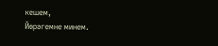кешем,
Йөрәгемне минем.